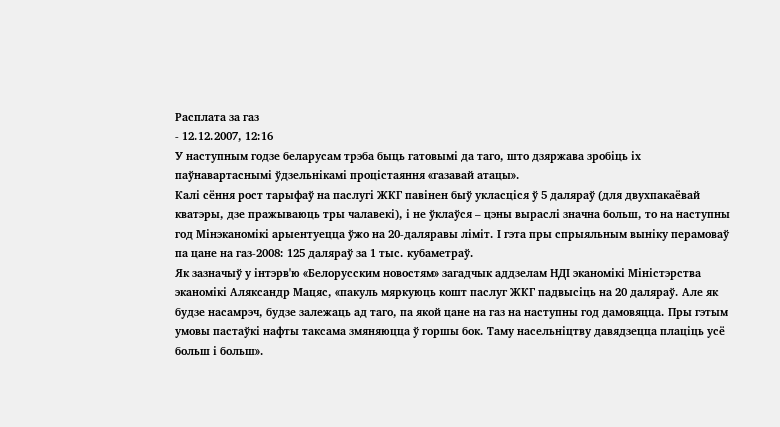Расплата за газ
- 12.12.2007, 12:16
У наступным годзе беларусам трэба быць гатовымі да таго, што дзяржава зробіць іх паўнавартаснымі ўдзельнікамі процістаяння «газавай атацы».
Калі сёння рост тарыфаў на паслугі ЖКГ павінен быў укласціся ў 5 даляраў (для двухпакаёвай кватэры, дзе пражываюць тры чалавекі), і не ўклаўся – цэны выраслі значна больш, то на наступны год Мінэканомікі арыентуецца ўжо на 20-даляравы ліміт. І гэта пры спрыяльным выніку перамоваў па цане на газ-2008: 125 даляраў за 1 тыс. кубаметраў.
Як зазначыў у інтэрв'ю «Белорусским новостям» загадчык аддзелам НДІ эканомікі Міністэрства эканомікі Аляксандр Мацяс, «пакуль мяркуюць кошт паслуг ЖКГ падвысіць на 20 даляраў. Але як будзе насамрэч, будзе залежаць ад таго, па якой цане на газ на наступны год дамовяцца. Пры гэтым умовы пастаўкі нафты таксама змяняюцца ў горшы бок. Таму насельніцтву давядзецца плаціць усё больш і больш».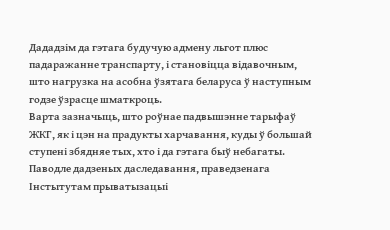Дададзім да гэтага будучую адмену льгот плюс падаражанне транспарту, і становіцца відавочным, што нагрузка на асобна ўзятага беларуса ў наступным годзе ўзрасце шматкроць.
Варта зазначыць, што роўнае падвышэнне тарыфаў ЖКГ, як і цэн на прадукты харчавання, куды ў большай ступені збядняе тых, хто і да гэтага быў небагаты. Паводле дадзеных даследавання, праведзенага Інстытутам прыватызацыі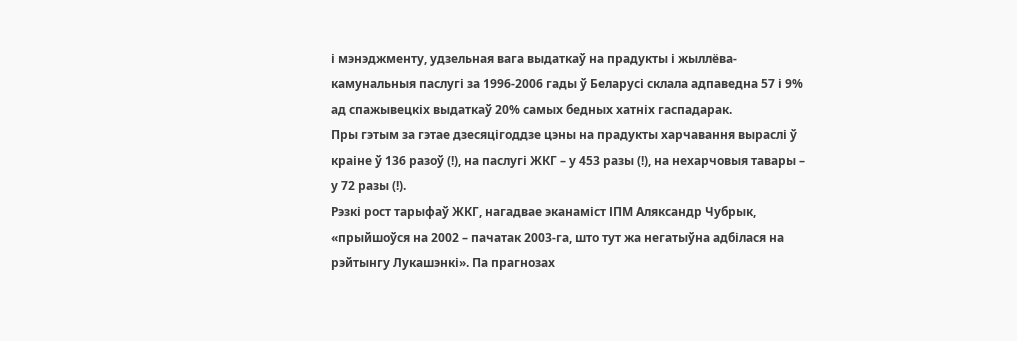і мэнэджменту, удзельная вага выдаткаў на прадукты і жыллёва-камунальныя паслугі за 1996-2006 гады ў Беларусі склала адпаведна 57 і 9% ад спажывецкіх выдаткаў 20% самых бедных хатніх гаспадарак.
Пры гэтым за гэтае дзесяцігоддзе цэны на прадукты харчавання выраслі ў краіне ў 136 разоў (!), на паслугі ЖКГ – у 453 разы (!), на нехарчовыя тавары – у 72 разы (!).
Рэзкі рост тарыфаў ЖКГ, нагадвае эканаміст ІПМ Аляксандр Чубрык, «прыйшоўся на 2002 – пачатак 2003-га, што тут жа негатыўна адбілася на рэйтынгу Лукашэнкі». Па прагнозах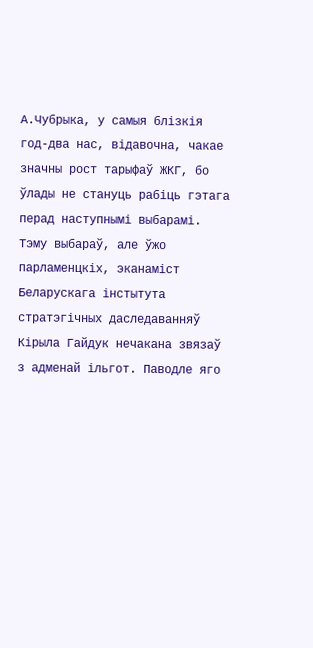А.Чубрыка, у самыя блізкія год-два нас, відавочна, чакае значны рост тарыфаў ЖКГ, бо ўлады не стануць рабіць гэтага перад наступнымі выбарамі.
Тэму выбараў, але ўжо парламенцкіх, эканаміст Беларускага інстытута стратэгічных даследаванняў Кірыла Гайдук нечакана звязаў з адменай ільгот. Паводле яго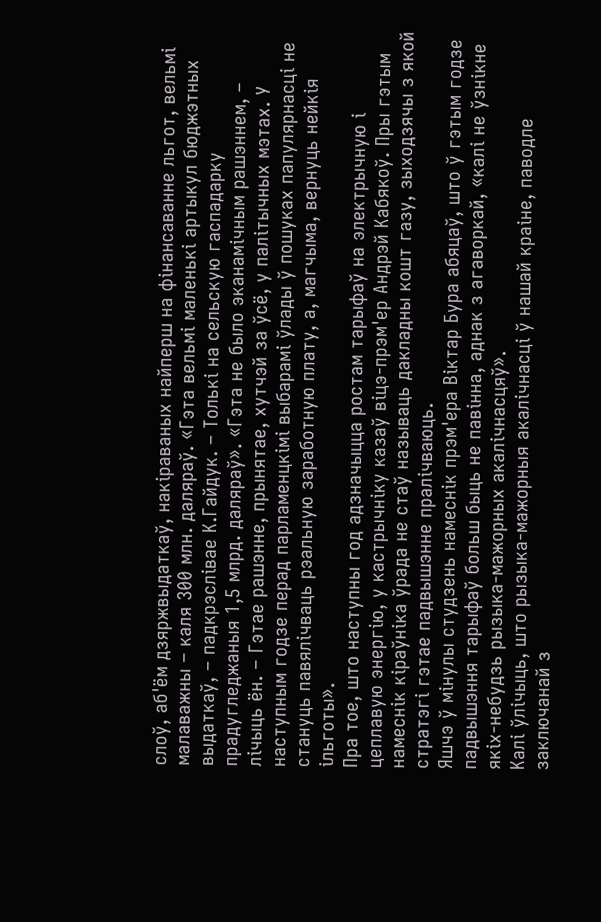слоў, аб'ём дзяржвыдаткаў, накіраваных найперш на фінансаванне льгот, вельмі малаважны – каля 300 млн. даляраў. «Гэта вельмі маленькі артыкул бюджэтных выдаткаў, – падкрэслівае К.Гайдук. – Толькі на сельскую гаспадарку прадугледжаныя 1,5 млрд. даляраў». «Гэта не было эканамічным рашэннем, – лічыць ён. – Гэтае рашэнне, прынятае, хутчэй за ўсё, у палітычных мэтах. У наступным годзе перад парламенцкімі выбарамі ўлады ў пошуках папулярнасці не стануць павялічваць рэальную заработную плату, а, магчыма, вернуць нейкія ільготы».
Пра тое, што наступны год адзначыцца ростам тарыфаў на электрычную і цеплавую энергію, у кастрычніку казаў віцэ-прэм'ер Андрэй Кабякоў. Пры гэтым намеснік кіраўніка ўрада не стаў называць дакладны кошт газу, зыходзячы з якой стратэгі гэтае падвышэнне пралічваюць.
Яшчэ ў мінулы студзень намеснік прэм'ера Віктар Бура абяцаў, што ў гэтым годзе падвышэння тарыфаў больш быць не павінна, аднак з агаворкай, «калі не ўзнікне якіх-небудзь рызыка-мажорных акалічнасцяў».
Калі ўлічыць, што рызыка-мажорныя акалічнасці ў нашай краіне, паводле заключанай з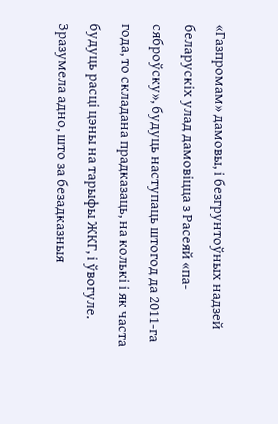«Газпромам» дамовы, і безгрунтоўных надзей беларускіх улад дамовіцца з Расеяй «па-сяброўску», будуць наступаць штогод да 2011-га года, то складана прадказаць, на колькі і як часта будуць расці цэны на тарыфы ЖКГ, і ўвогуле.
Зразумела адно, што за безадказныя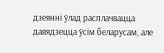дзеянні ўлад расплачвацца давядзецца ўсім беларусам, але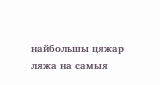найбольшы цяжар ляжа на самыя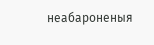неабароненыя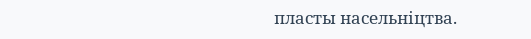пласты насельніцтва.